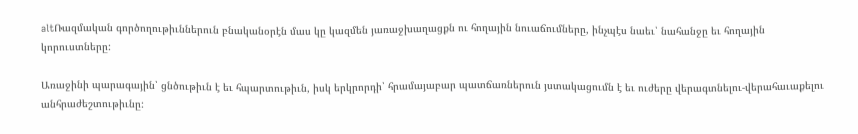altՌազմական գործողութիւններուն բնականօրէն մաս կը կազմեն յառաջխաղացքն ու հողային նուաճումները, ինչպէս նաեւ՝ նահանջը եւ հողային կորուստները:

Առաջինի պարագային՝ ցնծութիւն է եւ հպարտութիւն, իսկ երկրորդի՝ հրամայաբար պատճառներուն յստակացումն է եւ ուժերը վերագտնելու-վերահաւաքելու անհրաժեշտութիւնը: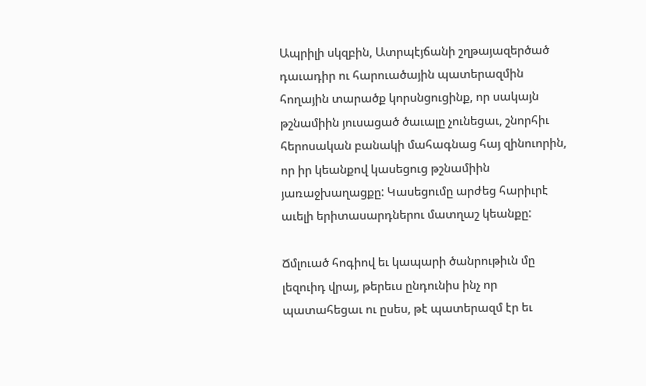Ապրիլի սկզբին, Ատրպէյճանի շղթայազերծած դաւադիր ու հարուածային պատերազմին հողային տարածք կորսնցուցինք, որ սակայն թշնամիին յուսացած ծաւալը չունեցաւ, շնորհիւ հերոսական բանակի մահագնաց հայ զինուորին, որ իր կեանքով կասեցուց թշնամիին յառաջխաղացքը: Կասեցումը արժեց հարիւրէ աւելի երիտասարդներու մատղաշ կեանքը:

Ճմլուած հոգիով եւ կապարի ծանրութիւն մը լեզուիդ վրայ, թերեւս ընդունիս ինչ որ պատահեցաւ ու ըսես, թէ պատերազմ էր եւ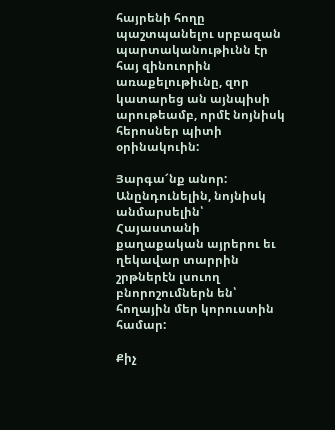հայրենի հողը պաշտպանելու սրբազան պարտականութիւնն էր հայ զինուորին առաքելութիւնը, զոր կատարեց ան այնպիսի արութեամբ, որմէ նոյնիսկ հերոսներ պիտի օրինակուին:

Յարգա՜նք անոր:
Անընդունելին, նոյնիսկ անմարսելին՝ Հայաստանի քաղաքական այրերու եւ ղեկավար տարրին շրթներէն լսուող բնորոշումներն են՝ հողային մեր կորուստին համար:

Քիչ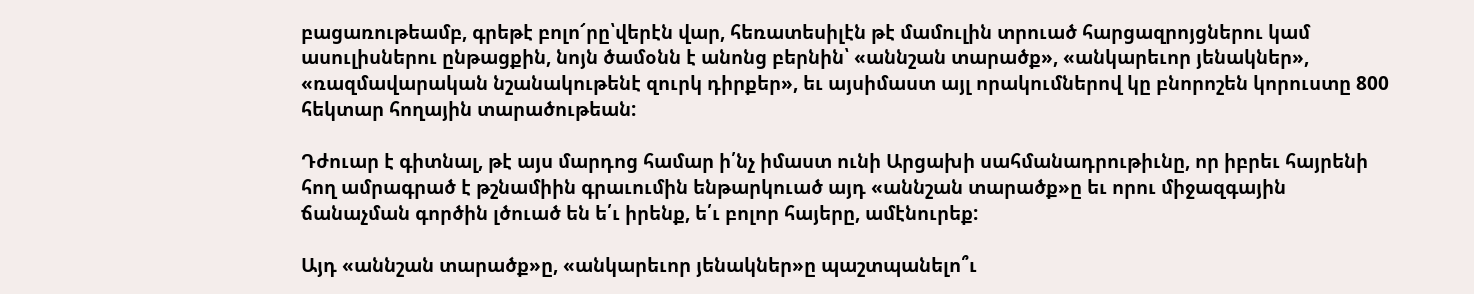բացառութեամբ, գրեթէ բոլո՜րը՝վերէն վար, հեռատեսիլէն թէ մամուլին տրուած հարցազրոյցներու կամ ասուլիսներու ընթացքին, նոյն ծամօնն է անոնց բերնին՝ «աննշան տարածք», «անկարեւոր յենակներ», «ռազմավարական նշանակութենէ զուրկ դիրքեր», եւ այսիմաստ այլ որակումներով կը բնորոշեն կորուստը 800 հեկտար հողային տարածութեան:

Դժուար է գիտնալ, թէ այս մարդոց համար ի՛նչ իմաստ ունի Արցախի սահմանադրութիւնը, որ իբրեւ հայրենի հող ամրագրած է թշնամիին գրաւումին ենթարկուած այդ «աննշան տարածք»ը եւ որու միջազգային ճանաչման գործին լծուած են ե՛ւ իրենք, ե՛ւ բոլոր հայերը, ամէնուրեք:

Այդ «աննշան տարածք»ը, «անկարեւոր յենակներ»ը պաշտպանելո՞ւ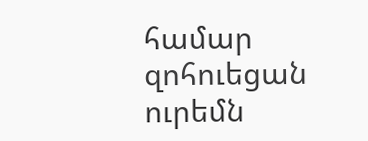համար զոհուեցան ուրեմն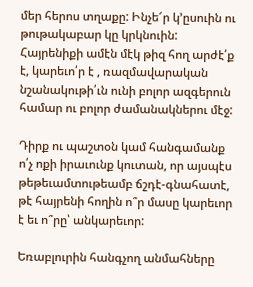մեր հերոս տղաքը: Ինչե՜ր կ’ըսուին ու թութակաբար կը կրկնուին:
Հայրենիքի ամէն մէկ թիզ հող արժէ՛ք է, կարեւո՛ր է , ռազմավարական նշանակութի՛ւն ունի բոլոր ազգերուն համար ու բոլոր ժամանակներու մէջ:

Դիրք ու պաշտօն կամ հանգամանք ո՛չ ոքի իրաւունք կուտան, որ այսպէս թեթեւամտութեամբ ճշդէ-գնահատէ, թէ հայրենի հողին ո՞ր մասը կարեւոր է եւ ո՞րը՝ անկարեւոր:

Եռաբլուրին հանգչող անմահները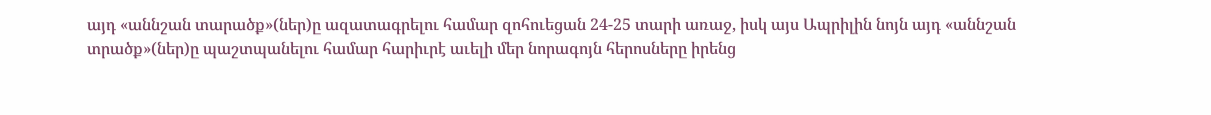այդ «աննշան տարածք»(ներ)ը ազատագրելու համար զոհուեցան 24-25 տարի առաջ, իսկ այս Ապրիլին նոյն այդ «աննշան տրածք»(ներ)ը պաշտպանելու համար հարիւրէ աւելի մեր նորագոյն հերոսները իրենց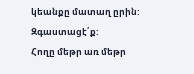կեանքը մատաղ ըրին:
Զգաստացէ՛ք:
Հողը մեթր առ մեթր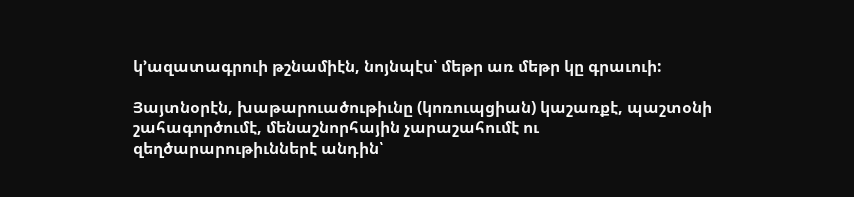կ’ազատագրուի թշնամիէն, նոյնպէս՝ մեթր առ մեթր կը գրաւուի:

Յայտնօրէն, խաթարուածութիւնը (կոռուպցիան) կաշառքէ, պաշտօնի շահագործումէ, մենաշնորհային չարաշահումէ ու զեղծարարութիւններէ անդին՝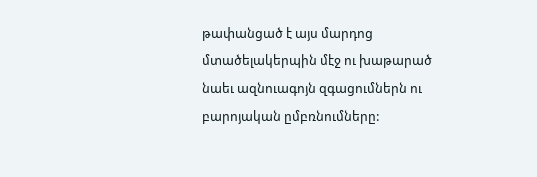թափանցած է այս մարդոց մտածելակերպին մէջ ու խաթարած նաեւ ազնուագոյն զգացումներն ու բարոյական ըմբռնումները: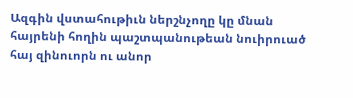Ազգին վստահութիւն ներշնչողը կը մնան հայրենի հողին պաշտպանութեան նուիրուած հայ զինուորն ու անոր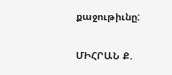քաջութիւնը:

ՄԻՀՐԱՆ Ք.